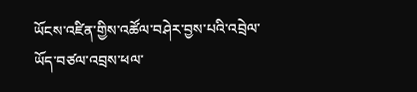ཡོངས་འཛིན་གྱིས་འཚོལ་བཤེར་བྱས་པའི་འབྲེལ་ཡོད་བཙལ་འབྲས་ཕལ་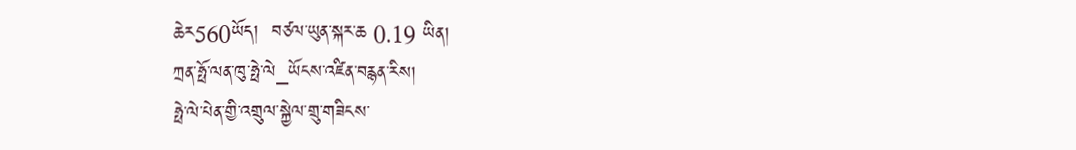ཆེར560ཡོད།  བཙལ་ཡུན་སྐར་ཆ 0.19 ཡིན།
ཀྲན་ཧྥོ་ལན་ཁུ་ཧྥེ་ལེ_ཡོངས་འཛིན་བརྙན་རིས།
ཧྥེ་ལེ་པེན་གྱི་འགྲུལ་སྐྱེལ་གྲུ་གཟིངས་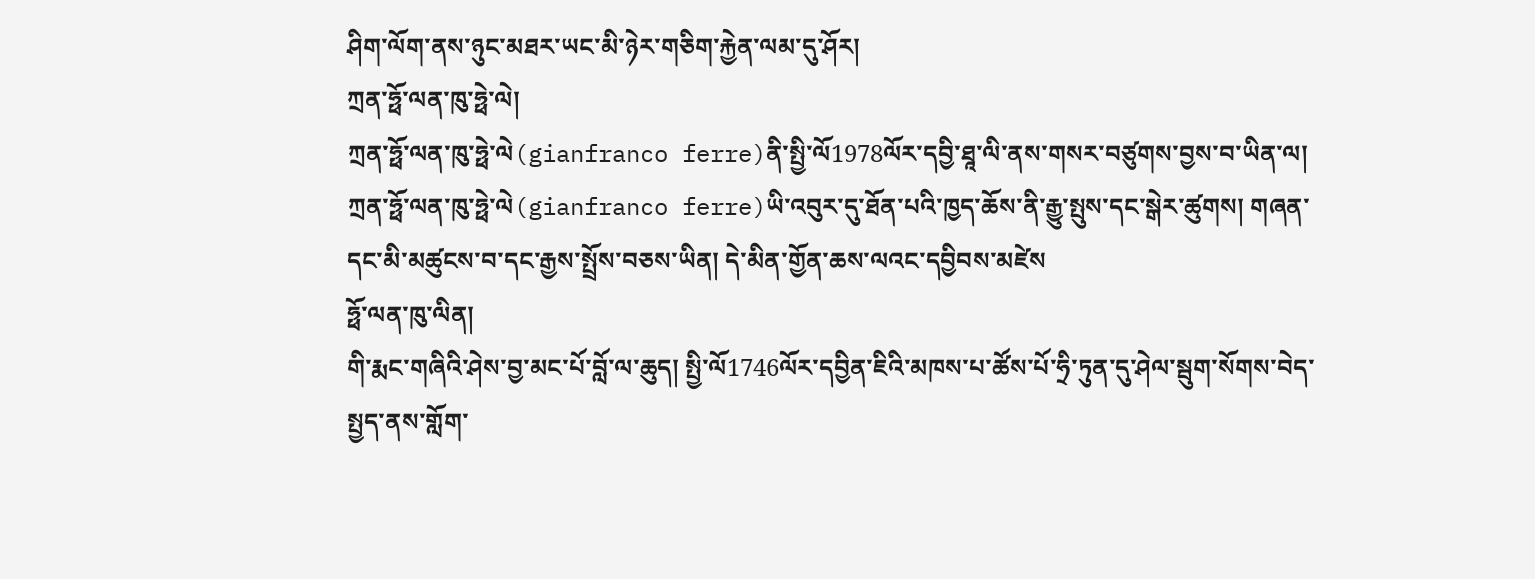ཤིག་ལོག་ནས་ཉུང་མཐར་ཡང་མི་ཉེར་གཅིག་རྐྱེན་ལམ་དུ་ཤོར།
ཀྲན་ཧྥོ་ལན་ཁུ་ཧྥེ་ལེ།
ཀྲན་ཧྥོ་ལན་ཁུ་ཧྥེ་ལེ(gianfranco ferre)ནི་སྤྱི་ལོ1978ལོར་དབྱི་ཐཱ་ལི་ནས་གསར་བཙུགས་བྱས་བ་ཡིན་ལ། ཀྲན་ཧྥོ་ལན་ཁུ་ཧྥེ་ལེ(gianfranco ferre)ཡི་འབུར་དུ་ཐོན་པའི་ཁྱད་ཆོས་ནི་རྒྱུ་སྤུས་དང་སྒེར་ཚུགས། གཞན་དང་མི་མཚུངས་བ་དང་རྒྱས་སྤྲོས་བཅས་ཡིན། དེ་མིན་གྱོན་ཆས་ལའང་དབྱིབས་མཛེས
ཧྥོ་ལན་ཁུ་ལིན།
གི་རྨང་གཞིའི་ཤེས་བྱ་མང་པོ་བློ་ལ་ཆུད། སྤྱི་ལོ1746ལོར་དབྱིན་ཇིའི་མཁས་པ་ཚོས་པོ་ཧྲི་ཏུན་དུ་ཤེལ་སྦུག་སོགས་བེད་སྤྱད་ནས་གློག་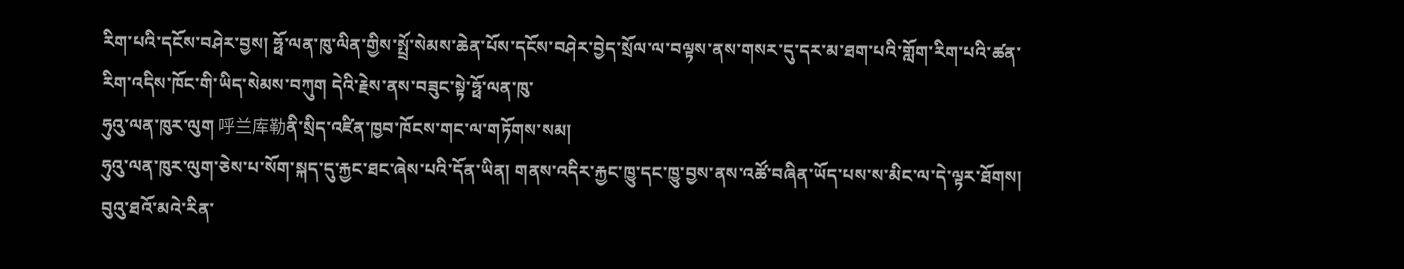རིག་པའི་དངོས་བཤེར་བྱས། ཧྥོ་ལན་ཁུ་ལིན་གྱིས་སྤྲོ་སེམས་ཆེན་པོས་དངོས་བཤེར་བྱེད་སྲོལ་ལ་བལྟས་ནས་གསར་དུ་དར་མ་ཐག་པའི་གློག་རིག་པའི་ཚན་རིག་འདིས་ཁོང་གི་ཡིད་སེམས་བཀུག དེའི་རྗེས་ནས་བཟུང་སྟེ་ཧྥོ་ལན་ཁུ་
ཧུའུ་ལན་ཁུར་ལུག 呼兰库勒ནི་སྲིད་འཛིན་ཁྱབ་ཁོངས་གང་ལ་གཏོགས་སམ།
ཧུའུ་ལན་ཁུར་ལུག་ཅེས་པ་སོག་སྐད་དུ་རྐྱང་ཐང་ཞེས་པའི་དོན་ཡིན། གནས་འདིར་རྐྱང་ཁྱུ་དང་ཁྱུ་བྱས་ནས་འཚོ་བཞིན་ཡོད་པས་ས་མིང་ལ་དེ་ལྟར་ཐོགས། བུའུ་ཐའོ་མའེ་རིན་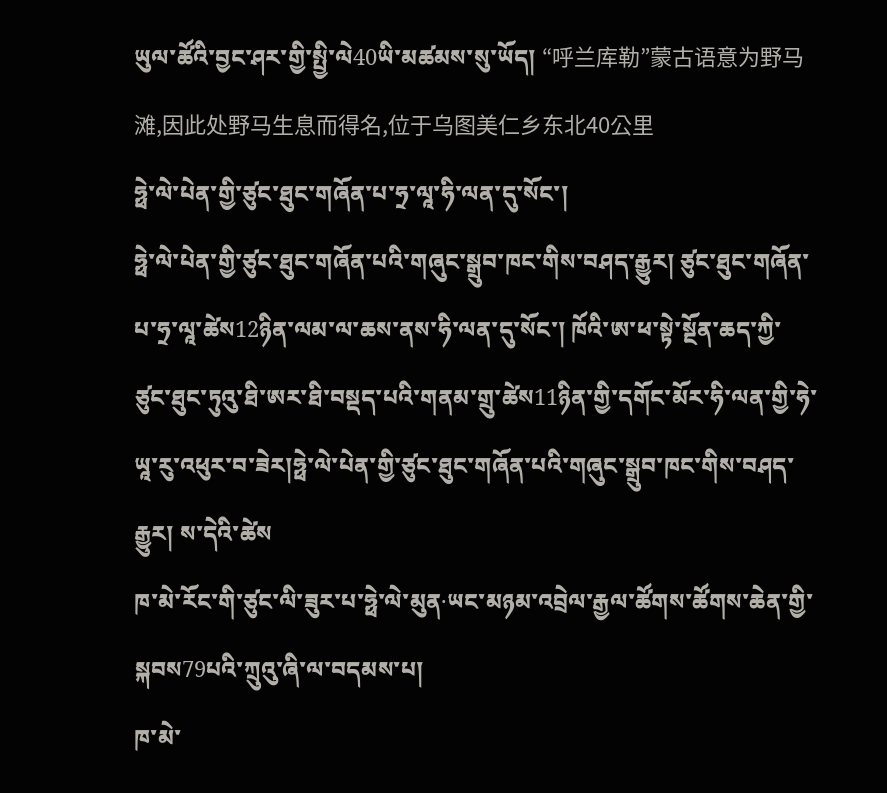ཡུལ་ཚོའི་བྱང་ཤར་གྱི་སྤྱི་ལེ40ཡི་མཚམས་སུ་ཡོད། “呼兰库勒”蒙古语意为野马滩,因此处野马生息而得名,位于乌图美仁乡东北40公里
ཧྥེ་ལེ་པེན་གྱི་ཙུང་ཐུང་གཞོན་པ་ཧྲ་ལཱ་ཧི་ལན་དུ་སོང་།
ཧྥེ་ལེ་པེན་གྱི་ཙུང་ཐུང་གཞོན་པའི་གཞུང་སྒྲུབ་ཁང་གིས་བཤད་རྒྱུར། ཙུང་ཐུང་གཞོན་པ་ཧྲ་ལཱ་ཚེས12ཉིན་ལམ་ལ་ཆས་ནས་ཧི་ལན་དུ་སོང་། ཁོའི་ཨ་ཕ་སྟེ་སྔོན་ཆད་ཀྱི་ཙུང་ཐུང་ཏུའུ་ཐི་ཨར་ཐི་བསྡད་པའི་གནམ་གྲུ་ཚེས11ཉིན་གྱི་དགོང་མོར་ཧི་ལན་གྱི་ཧེ་ཡཱ་རུ་འཕུར་བ་ཟེར།ཧྥེ་ལེ་པེན་གྱི་ཙུང་ཐུང་གཞོན་པའི་གཞུང་སྒྲུབ་ཁང་གིས་བཤད་རྒྱུར། ས་དེའི་ཚེས
ཁ་མེ་རོང་གི་ཙུང་ལི་ཟུར་པ་ཧྥེ་ལེ་མུན·ཡང་མཉམ་འབྲེལ་རྒྱལ་ཚོགས་ཚོགས་ཆེན་གྱི་སྐབས79པའི་ཀྲུའུ་ཞི་ལ་བདམས་པ།
ཁ་མེ་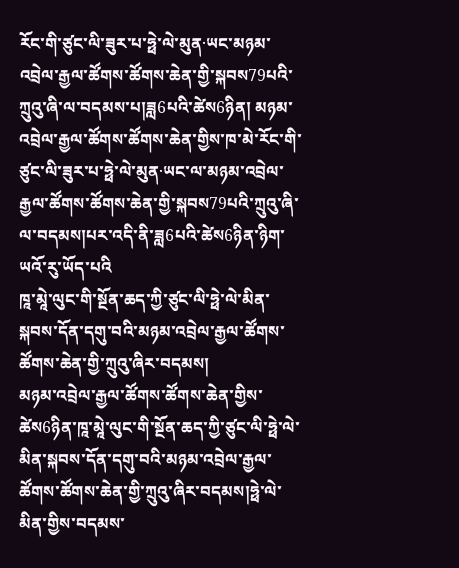རོང་གི་ཙུང་ལི་ཟུར་པ་ཧྥེ་ལེ་མུན·ཡང་མཉམ་འབྲེལ་རྒྱལ་ཚོགས་ཚོགས་ཆེན་གྱི་སྐབས79པའི་ཀྲུའུ་ཞི་ལ་བདམས་པ།ཟླ6པའི་ཚེས6ཉིན། མཉམ་འབྲེལ་རྒྱལ་ཚོགས་ཚོགས་ཆེན་གྱིས་ཁ་མེ་རོང་གི་ཙུང་ལི་ཟུར་པ་ཧྥེ་ལེ་མུན·ཡང་ལ་མཉམ་འབྲེལ་རྒྱལ་ཚོགས་ཚོགས་ཆེན་གྱི་སྐབས79པའི་ཀྲུའུ་ཞི་ལ་བདམས།པར་འདི་ནི་ཟླ6པའི་ཚེས6ཉིན་ཉིག་ཡའོ་རུ་ཡོད་པའི
ཁཱ་མཱེ་ལུང་གི་སྔོན་ཆད་ཀྱི་ཙུང་ལི་ཧྥེ་ལེ་མིན་སྐབས་དོན་དགུ་བའི་མཉམ་འབྲེལ་རྒྱལ་ཚོགས་ཚོགས་ཆེན་གྱི་ཀྲུའུ་ཞིར་བདམས།
མཉམ་འབྲེལ་རྒྱལ་ཚོགས་ཚོགས་ཆེན་གྱིས་ཚེས6ཉིན་ཁཱ་མཱེ་ལུང་གི་སྔོན་ཆད་ཀྱི་ཙུང་ལི་ཧྥེ་ལེ་མིན་སྐབས་དོན་དགུ་བའི་མཉམ་འབྲེལ་རྒྱལ་ཚོགས་ཚོགས་ཆེན་གྱི་ཀྲུའུ་ཞིར་བདམས།ཧྥེ་ལེ་མིན་གྱིས་བདམས་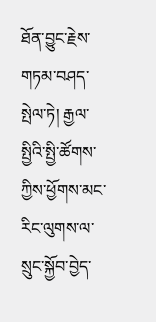ཐོན་བྱུང་རྗེས་གཏམ་བཤད་སྤེལ་ཏེ། རྒྱལ་སྤྱིའི་སྤྱི་ཚོགས་ཀྱིས་ཕྱོགས་མང་རིང་ལུགས་ལ་སྲུང་སྐྱོབ་བྱེད་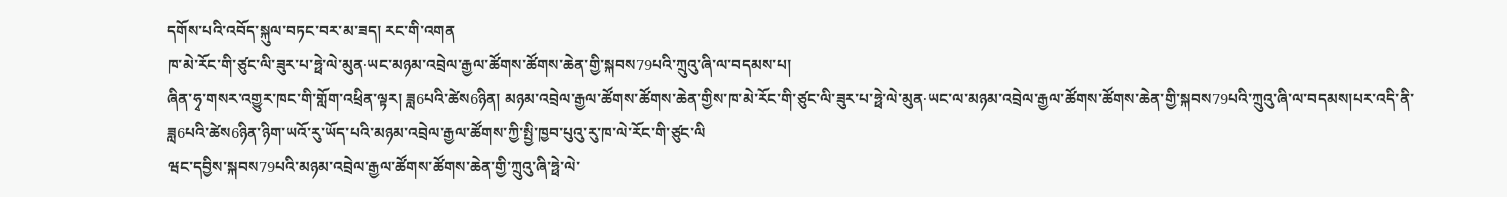དགོས་པའི་འབོད་སྐུལ་བཏང་བར་མ་ཟད། རང་གི་འགན
ཁ་མེ་རོང་གི་ཙུང་ལི་ཟུར་པ་ཧྥེ་ལེ་མུན·ཡང་མཉམ་འབྲེལ་རྒྱལ་ཚོགས་ཚོགས་ཆེན་གྱི་སྐབས79པའི་ཀྲུའུ་ཞི་ལ་བདམས་པ།
ཞིན་ཧྭ་གསར་འགྱུར་ཁང་གི་གློག་འཕྲིན་ལྟར། ཟླ6པའི་ཚེས6ཉིན། མཉམ་འབྲེལ་རྒྱལ་ཚོགས་ཚོགས་ཆེན་གྱིས་ཁ་མེ་རོང་གི་ཙུང་ལི་ཟུར་པ་ཧྥེ་ལེ་མུན·ཡང་ལ་མཉམ་འབྲེལ་རྒྱལ་ཚོགས་ཚོགས་ཆེན་གྱི་སྐབས79པའི་ཀྲུའུ་ཞི་ལ་བདམས།པར་འདི་ནི་ཟླ6པའི་ཚེས6ཉིན་ཉིག་ཡའོ་རུ་ཡོད་པའི་མཉམ་འབྲེལ་རྒྱལ་ཚོགས་ཀྱི་སྤྱི་ཁྱབ་པུའུ་རུ་ཁ་ལེ་རོང་གི་ཙུང་ལི
ཝང་དབྱིས་སྐབས79པའི་མཉམ་འབྲེལ་རྒྱལ་ཚོགས་ཚོགས་ཆེན་གྱི་ཀྲུའུ་ཞི་ཧྥེ་ལེ་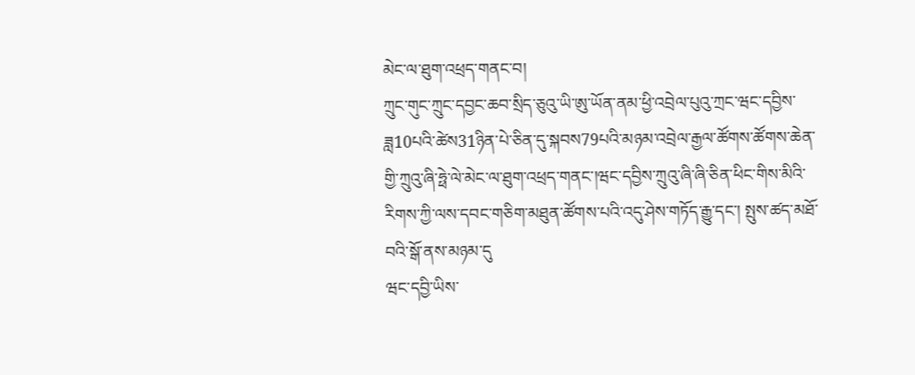མེང་ལ་ཐུག་འཕྲད་གནང་བ།
ཀྲུང་གུང་ཀྲུང་དབྱང་ཆབ་སྲིད་ཅུའུ་ཡི་ཨུ་ཡོན་ནམ་ཕྱི་འབྲེལ་པུའུ་ཀྲང་ཝང་དབྱིས་ཟླ10པའི་ཚེས31ཉིན་པེ་ཅིན་དུ་སྐབས79པའི་མཉམ་འབྲེལ་རྒྱལ་ཚོགས་ཚོགས་ཆེན་གྱི་ཀྲུའུ་ཞི་ཧྥེ་ལེ་མེང་ལ་ཐུག་འཕྲད་གནང་།ཝང་དབྱིས་ཀྲུའུ་ཞི་ཞི་ཅིན་ཕིང་གིས་མིའི་རིགས་ཀྱི་ལས་དབང་གཅིག་མཐུན་ཚོགས་པའི་འདུ་ཤེས་གཏོད་རྒྱུ་དང་། སྤུས་ཚད་མཐོ་བའི་སྒོ་ནས་མཉམ་དུ
ཝང་དབྱི་ཡིས་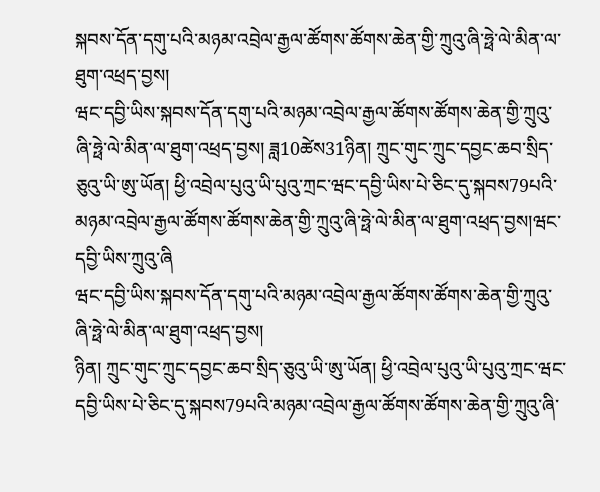སྐབས་དོན་དགུ་པའི་མཉམ་འབྲེལ་རྒྱལ་ཚོགས་ཚོགས་ཆེན་གྱི་ཀྲུའུ་ཞི་ཧྥེ་ལེ་མིན་ལ་ཐུག་འཕྲད་བྱས།
ཝང་དབྱི་ཡིས་སྐབས་དོན་དགུ་པའི་མཉམ་འབྲེལ་རྒྱལ་ཚོགས་ཚོགས་ཆེན་གྱི་ཀྲུའུ་ཞི་ཧྥེ་ལེ་མིན་ལ་ཐུག་འཕྲད་བྱས། ཟླ10ཚེས31ཉིན། ཀྲུང་གུང་ཀྲུང་དབྱང་ཆབ་སྲིད་ཅུའུ་ཡི་ཨུ་ཡོན། ཕྱི་འབྲེལ་པུའུ་ཡི་པུའུ་ཀྲང་ཝང་དབྱི་ཡིས་པེ་ཅིང་དུ་སྐབས79པའི་མཉམ་འབྲེལ་རྒྱལ་ཚོགས་ཚོགས་ཆེན་གྱི་ཀྲུའུ་ཞི་ཧྥེ་ལེ་མིན་ལ་ཐུག་འཕྲད་བྱས།ཝང་དབྱི་ཡིས་ཀྲུའུ་ཞི
ཝང་དབྱི་ཡིས་སྐབས་དོན་དགུ་པའི་མཉམ་འབྲེལ་རྒྱལ་ཚོགས་ཚོགས་ཆེན་གྱི་ཀྲུའུ་ཞི་ཧྥེ་ལེ་མིན་ལ་ཐུག་འཕྲད་བྱས།
ཉིན། ཀྲུང་གུང་ཀྲུང་དབྱང་ཆབ་སྲིད་ཅུའུ་ཡི་ཨུ་ཡོན། ཕྱི་འབྲེལ་པུའུ་ཡི་པུའུ་ཀྲང་ཝང་དབྱི་ཡིས་པེ་ཅིང་དུ་སྐབས79པའི་མཉམ་འབྲེལ་རྒྱལ་ཚོགས་ཚོགས་ཆེན་གྱི་ཀྲུའུ་ཞི་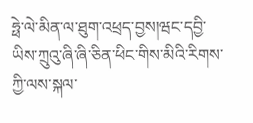ཧྥེ་ལེ་མིན་ལ་ཐུག་འཕྲད་བྱས།ཝང་དབྱི་ཡིས་ཀྲུའུ་ཞི་ཞི་ཅིན་ཕིང་གིས་མིའི་རིགས་ཀྱི་ལས་སྐལ་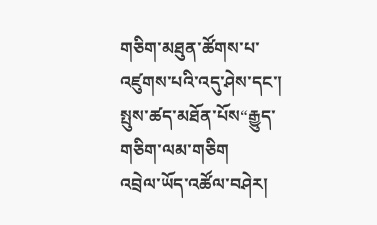གཅིག་མཐུན་ཚོགས་པ་འཛུགས་པའི་འདུ་ཤེས་དང་། སྤུས་ཚད་མཐོན་པོས“རྒྱུད་གཅིག་ལམ་གཅིག
འབྲེལ་ཡོད་འཚོལ་བཤེར།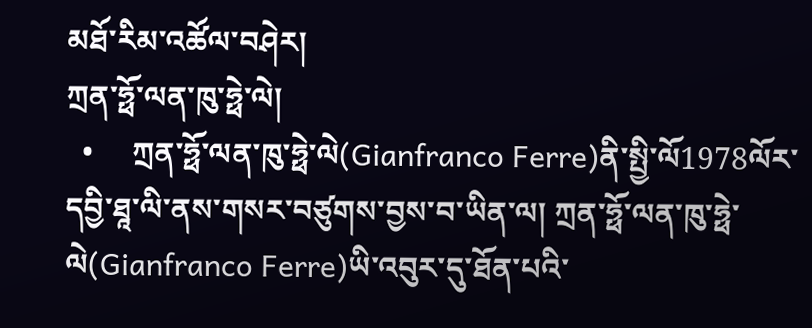མཐོ་རིམ་འཚོལ་བཤེར།
ཀྲན་ཧྥོ་ལན་ཁུ་ཧྥེ་ལེ།
  •     ཀྲན་ཧྥོ་ལན་ཁུ་ཧྥེ་ལེ(Gianfranco Ferre)ནི་སྤྱི་ལོ1978ལོར་དབྱི་ཐཱ་ལི་ནས་གསར་བཙུགས་བྱས་བ་ཡིན་ལ། ཀྲན་ཧྥོ་ལན་ཁུ་ཧྥེ་ལེ(Gianfranco Ferre)ཡི་འབུར་དུ་ཐོན་པའི་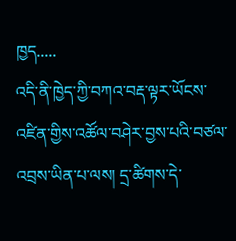ཁྱད.....
འདི་ནི་ཁྱེད་ཀྱི་བཀའ་བརྡ་ལྟར་ཡོངས་འཛིན་གྱིས་འཚོལ་བཤེར་བྱས་པའི་བཙལ་འབྲས་ཡིན་པ་ལས། དྲ་ཚིགས་དེ་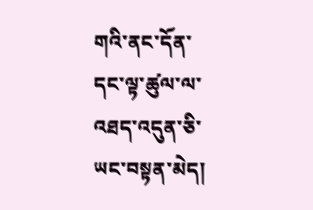གའི་ནང་དོན་དང་ལྟ་ཚུལ་ལ་འཐད་འདུན་ཅི་ཡང་བསྟན་མེད།